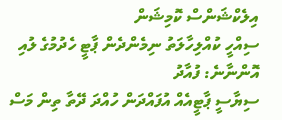އިލެކްޝަންސް ކޮމިޝަން
ސިއްހީ ކުއްލިހާލަތު ނިމެންދެން ޕާޓީ ހެދުމުގެ ލުއި އޮންނާނެ: ފުއާދު
ސިޔާސީ ޕާޓީއެއް އުފައްދަން ހުއްދަ ދޭތާ ތިން މަސް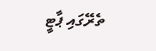ތެރޭގައި ޕާޓީ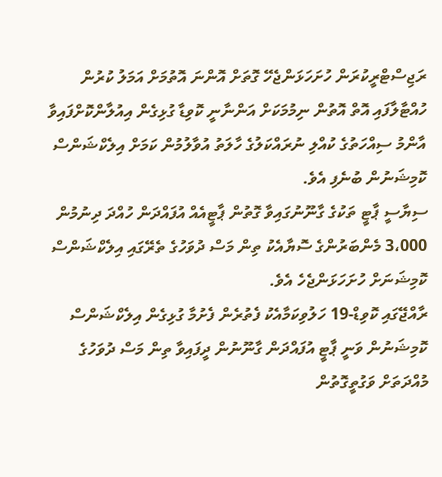ރަޖިސްޓްރީކުރަން ހުށަހަޅަންޖެހޭ ގޮތަށް އޮންނަ އޮތުމަށް އަމަލު ކުރުން ހުއްޓާލާފައި އޮތް އޮތުން ނިމުމަކަށް އަންނާނީ ކޮވިޑާ ގުޅިގެން އިއުލާންކޮށްފައިވާ އާންމު ސިއްހަތުގެ ކުއްލި ނުރައްކަލުގެ ހާލަތު އުވާލުމުން ކަމަށް އިލެކްޝަންސް ކޮމިޝަނުން ބުނެފި އެވެ.
ސިޔާސީ ޕާޓީ ތަކުގެ ގާނޫނުގައިވާ ގޮތުން ޕާޓީއެއް އުފައްދަން ހުއްދަ ދިނުމުން 3،000 މެންބަރުންގެ ސޮޔާއެކު ތިން މަސް ދުވަހުގެ ތެރޭގައި އިލެކްޝަންސް ކޮމިޝަނަށް ހުށަހަޅަންޖެހެ އެވެ.
ރާއްޖޭގައި ކޮވިޑް-19 ހަލުވިކަމާއެކު ފެތުރެން ފެށުމާ ގުޅިގެން އިލެކްޝަންސް ކޮމިޝަނުން ވަނީ ޕާޓީ އުފައްދަން ގާނޫނުން ދީފައިވާ ތިން މަސް ދުވަހުގެ މުއްދަތަށް ވަގުތީގޮތުން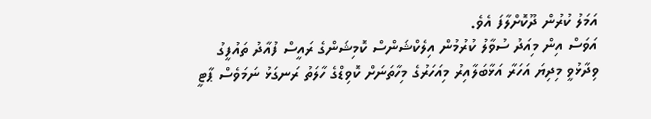އަމަލު ކުރުން ދޫކޮށްލާފަ އެވެ.
އަވަސް އިން މިއަދު ސުވާލު ކުރުމުން އިލެކްޝަންސް ކޮމިޝަންގެ ރައީސް ފުއާދު ތައުފީގު ވިދާޅުވީ މިދިޔަ އަހަރާ އަޅާބަލާއިރު މިއަހަރުގެ މިހާތަނަށް ކޮވިޑްގެ ހާލަތު ރަނގަޅު ނަމަވެސް ޕާޓީ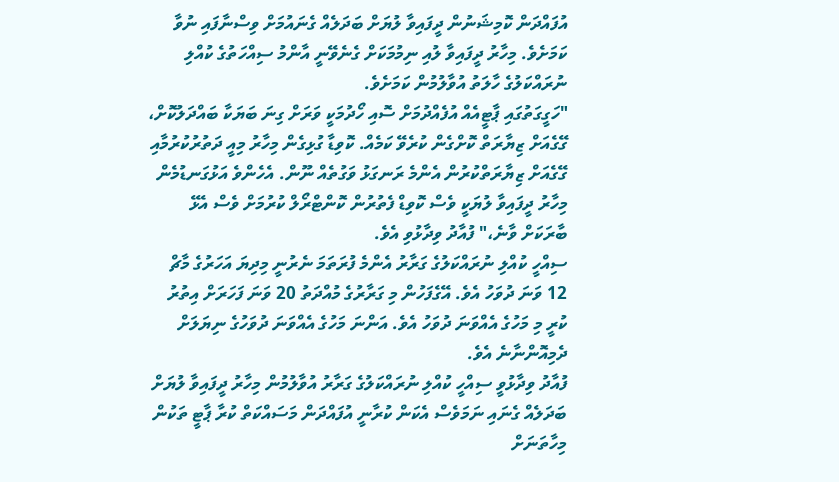އުފައްދަން ކޮމިޝަނުން ދީފައިވާ ލުޔަށް ބަދަލެއް ގެނައުމަށް ވިސްނާފައި ނުވާ ކަމަށެވެ. މިހާރު ދީފައިވާ ލުއި ނިމުމަކަށް ގެނެވޭނީ އާންމު ސިއްހަތުގެ ކުއްލި ނުރައްކަލުގެ ހާލަތު އުވާލުމުން ކަމަށެވެ.
"ހަގީގަތުގައި ޕާޓީއެއް އުފެއްދުމަށް ސޮއި ހޯދުމަކީ ވަރަށް ގިނަ ބަޔަކާ ބައްދަލުކޮށް، ގޭގެއަށް ޒިޔާރަތް ކޮށްގެން ކުރެވޭ ކަމެއް. ކޮވިޑާ ގުޅިގެން މިހާރު މިއީ ދަތުރުކުރުމާއި ގޭގެއަށް ޒިޔާރަތްކުރުން އެންމެ ރަނގަޅު ވަގުތެއް ނޫން. އެހެންވެ އަޅުގަނޑުމެން މިހާރު ދީފައިވާ ލުޔަކީ ވެސް ކޮވިޑް ފެތުރުން ކޮންޓްރޯލް ކުރުމަށް ވެސް އެޅޭ ބާރަކަށް ވާނެ،" ފުއާދު ވިދާޅުވި އެވެ.
ސިއްހީ ކުއްލި ނުރައްކަލުގެ ގަރާރު އެންމެ ފުރަތަމަ ނެރުނީ މިދިޔަ އަހަރުގެ މާޗް 12 ވަނަ ދުވަހު އެވެ. އޭގެފަހުން މި ގަރާރުގެ މުއްދަތު 20 ވަނަ ފަހަރަށް އިތުރު ކުރީ މި މަހުގެ އެއްވަނަ ދުވަހު އެވެ. އަންނަ މަހުގެ އެއްވަނަ ދުވަހުގެ ނިޔަލަށް ދެމިއޮންނާނެ އެވެ.
ފުއާދު ވިދާޅުވީ ސިއްހީ ކުއްލި ނުރައްކަލުގެ ގަރާރު އުވާލުމުން މިހާރު ދީފައިވާ ލުޔަށް ބަދަލެއް ގެނައި ނަމަވެސް އެކަން ކުރާނީ އުފައްދަން މަސައްކަތް ކުރާ ޕާޓީ ތަކުން މިހާތަނަށް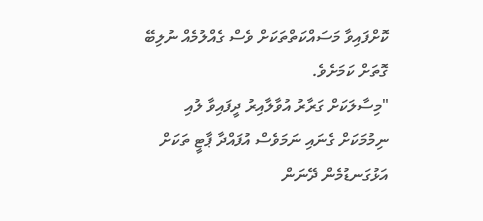ކޮށްފައިވާ މަސައްކަތްތަކަށް ވެސް ގެއްލުމެއް ނުލިބޭ ގޮތަށް ކަމަށެވެ.
"މިސާލަކަށް ގަރާރު އުވާލާއިރު ދީފައިވާ ލުއި ނިމުމަކަށް ގެނައި ނަމަވެސް އުފައްދާ ޕާޓީ ތަކަށް އަޅުގަނޑުމެން ދޭނަން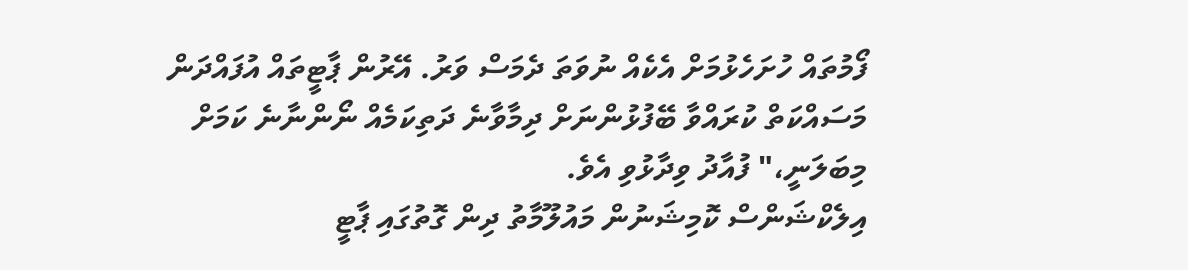ފޯމުތައް ހުށަހެޅުމަށް އެކެއް ނުވަތަ ދެމަސް ވަރު. އޭރުން ޕާޓީތައް އުފައްދަން މަސައްކަތް ކުރައްވާ ބޭފުޅުންނަށް ދިމާވާނެ ދަތިކަމެއް ނޯންނާނެ ކަމަށް މިބަލަނީ،" ފުއާދު ވިދާޅުވި އެވެ.
އިލެކްޝަންސް ކޮމިޝަނުން މައުލޫމާތު ދިން ގޮތުގައި ޕާޓީ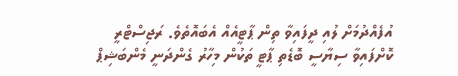އުފެއްދުމަށް ލުއި ދީފައިވާ ތިން ޕާޓީއެއް އެބައޮތެވެ. ރަޖިސްޓްރީ ކޮށްފައިވާ ސިޔާސީ ބޮޑެތި ޕާޓީ ތަކުން މިހާރު ގެންދަނީ މެންބަޝިޕް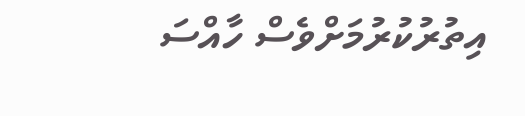އިތުރުކުރުމަށްވެސް ހާއްސަ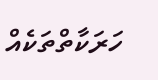ހަރަކާތްތަކެއް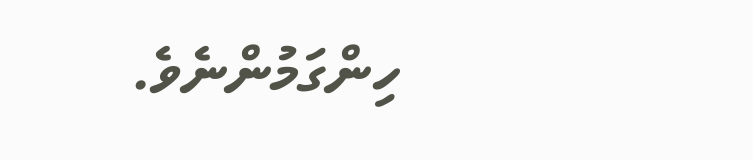ހިންގަމުންނެވެ.